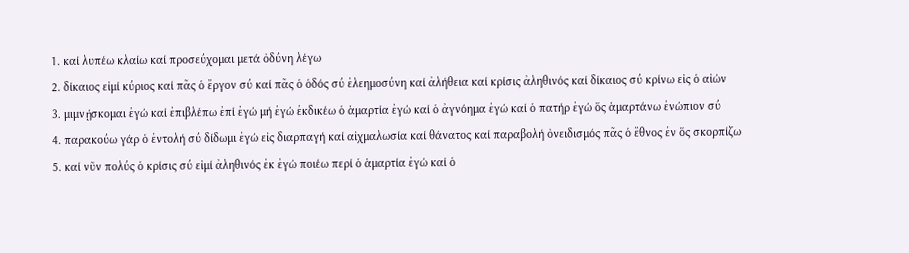1. καί λυπέω κλαίω καί προσεύχομαι μετά ὀδύνη λέγω
2. δίκαιος εἰμί κύριος καί πᾶς ὁ ἔργον σύ καί πᾶς ὁ ὁδός σύ ἐλεημοσύνη καί ἀλήθεια καί κρίσις ἀληθινός καί δίκαιος σύ κρίνω εἰς ὁ αἰών
3. μιμνῄσκομαι ἐγώ καί ἐπιβλέπω ἐπί ἐγώ μή ἐγώ ἐκδικέω ὁ ἁμαρτία ἐγώ καί ὁ ἀγνόημα ἐγώ καί ὁ πατήρ ἐγώ ὅς ἁμαρτάνω ἐνώπιον σύ
4. παρακούω γάρ ὁ ἐντολή σύ δίδωμι ἐγώ εἰς διαρπαγή καί αἰχμαλωσία καί θάνατος καί παραβολή ὀνειδισμός πᾶς ὁ ἔθνος ἐν ὅς σκορπίζω
5. καί νῦν πολύς ὁ κρίσις σύ εἰμί ἀληθινός ἐκ ἐγώ ποιέω περί ὁ ἁμαρτία ἐγώ καί ὁ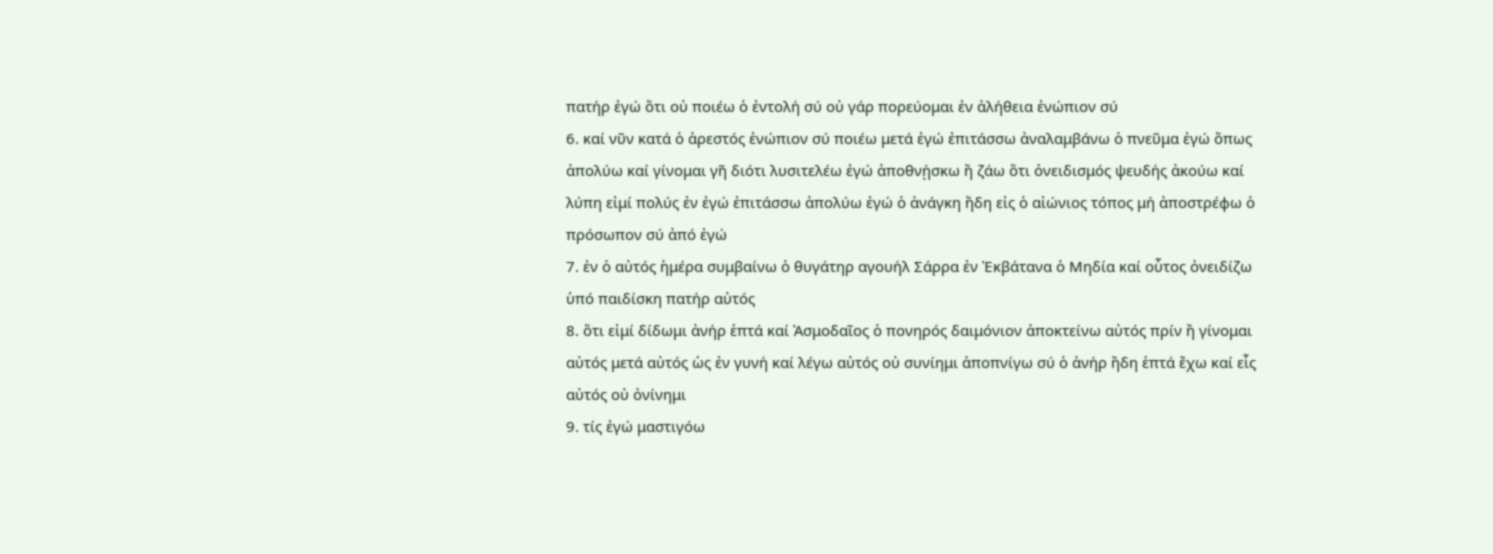πατήρ ἐγώ ὅτι οὐ ποιέω ὁ ἐντολή σύ οὐ γάρ πορεύομαι ἐν ἀλήθεια ἐνώπιον σύ
6. καί νῦν κατά ὁ ἀρεστός ἐνώπιον σύ ποιέω μετά ἐγώ ἐπιτάσσω ἀναλαμβάνω ὁ πνεῦμα ἐγώ ὅπως ἀπολύω καί γίνομαι γῆ διότι λυσιτελέω ἐγώ ἀποθνῄσκω ἤ ζάω ὅτι ὀνειδισμός ψευδής ἀκούω καί λύπη εἰμί πολύς ἐν ἐγώ ἐπιτάσσω ἀπολύω ἐγώ ὁ ἀνάγκη ἤδη εἰς ὁ αἰώνιος τόπος μή ἀποστρέφω ὁ πρόσωπον σύ ἀπό ἐγώ
7. ἐν ὁ αὐτός ἡμέρα συμβαίνω ὁ θυγάτηρ αγουήλ Σάρρα ἐν Ἐκβάτανα ὁ Μηδία καί οὗτος ὀνειδίζω ὑπό παιδίσκη πατήρ αὐτός
8. ὅτι εἰμί δίδωμι ἀνήρ ἑπτά καί Ἀσμοδαῖος ὁ πονηρός δαιμόνιον ἀποκτείνω αὐτός πρίν ἤ γίνομαι αὐτός μετά αὐτός ὡς ἐν γυνή καί λέγω αὐτός οὐ συνίημι ἀποπνίγω σύ ὁ ἀνήρ ἤδη ἑπτά ἔχω καί εἷς αὐτός οὐ ὀνίνημι
9. τίς ἐγώ μαστιγόω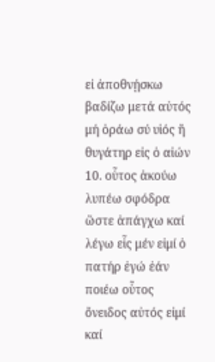εἰ ἀποθνῄσκω βαδίζω μετά αὐτός μή ὁράω σύ υἱός ἤ θυγάτηρ εἰς ὁ αἰών
10. οὗτος ἀκούω λυπέω σφόδρα ὥστε ἀπάγχω καί λέγω εἷς μέν εἰμί ὁ πατήρ ἐγώ ἐάν ποιέω οὗτος ὄνειδος αὐτός εἰμί καί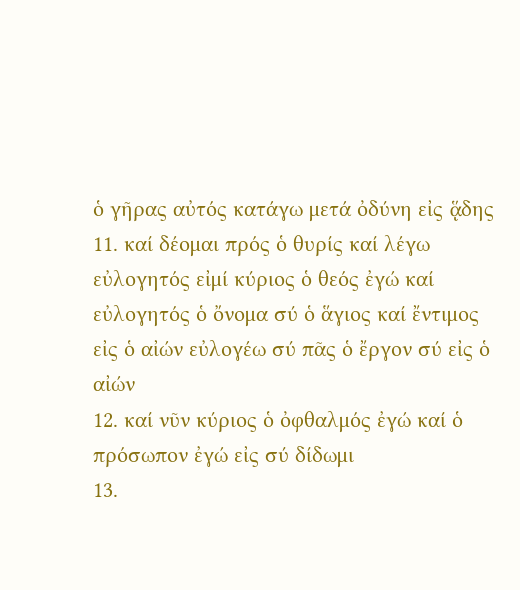ὁ γῆρας αὐτός κατάγω μετά ὀδύνη εἰς ᾅδης
11. καί δέομαι πρός ὁ θυρίς καί λέγω εὐλογητός εἰμί κύριος ὁ θεός ἐγώ καί εὐλογητός ὁ ὄνομα σύ ὁ ἅγιος καί ἔντιμος εἰς ὁ αἰών εὐλογέω σύ πᾶς ὁ ἔργον σύ εἰς ὁ αἰών
12. καί νῦν κύριος ὁ ὀφθαλμός ἐγώ καί ὁ πρόσωπον ἐγώ εἰς σύ δίδωμι
13.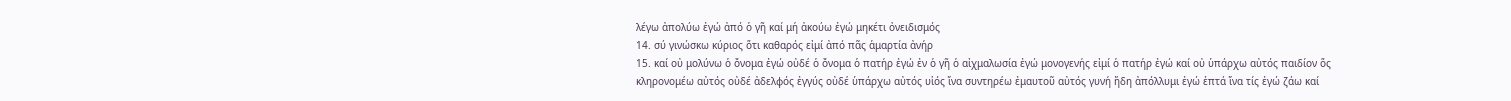λέγω ἀπολύω ἐγώ ἀπό ὁ γῆ καί μή ἀκούω ἐγώ μηκέτι ὀνειδισμός
14. σύ γινώσκω κύριος ὅτι καθαρός εἰμί ἀπό πᾶς ἁμαρτία ἀνήρ
15. καί οὐ μολύνω ὁ ὄνομα ἐγώ οὐδέ ὁ ὄνομα ὁ πατήρ ἐγώ ἐν ὁ γῆ ὁ αἰχμαλωσία ἐγώ μονογενής εἰμί ὁ πατήρ ἐγώ καί οὐ ὑπάρχω αὐτός παιδίον ὅς κληρονομέω αὐτός οὐδέ ἀδελφός ἐγγύς οὐδέ ὑπάρχω αὐτός υἱός ἵνα συντηρέω ἐμαυτοῦ αὐτός γυνή ἤδη ἀπόλλυμι ἐγώ ἑπτά ἵνα τίς ἐγώ ζάω καί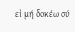εἰ μή δοκέω σύ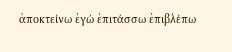ἀποκτείνω ἐγώ ἐπιτάσσω ἐπιβλέπω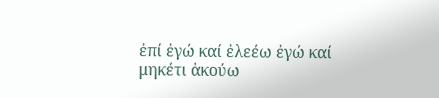ἐπί ἐγώ καί ἐλεέω ἐγώ καί μηκέτι ἀκούω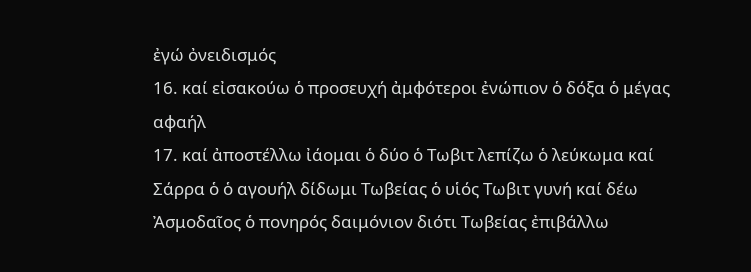ἐγώ ὀνειδισμός
16. καί εἰσακούω ὁ προσευχή ἀμφότεροι ἐνώπιον ὁ δόξα ὁ μέγας αφαήλ
17. καί ἀποστέλλω ἰάομαι ὁ δύο ὁ Τωβιτ λεπίζω ὁ λεύκωμα καί Σάρρα ὁ ὁ αγουήλ δίδωμι Τωβείας ὁ υἱός Τωβιτ γυνή καί δέω Ἀσμοδαῖος ὁ πονηρός δαιμόνιον διότι Τωβείας ἐπιβάλλω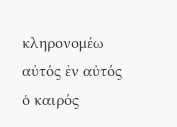κληρονομέω αὐτός ἐν αὐτός ὁ καιρός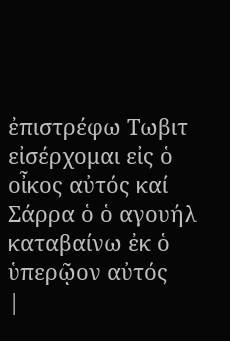ἐπιστρέφω Τωβιτ εἰσέρχομαι εἰς ὁ οἶκος αὐτός καί Σάρρα ὁ ὁ αγουήλ καταβαίνω ἐκ ὁ ὑπερῷον αὐτός
|